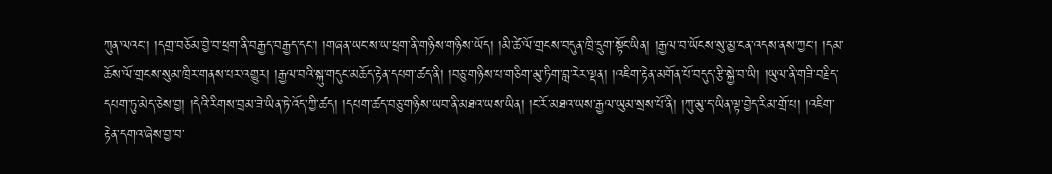ཀུན་ལའང་། །དགྲ་བཅོམ་བྱེ་བ་ཕྲག་ནི་བརྒྱད་བརྒྱད་དང་། །གཞན་ཡང་ས་ཡ་ཕྲག་ནི་གཉིས་གཉིས་ཡོད། །མི་ཚེ་ལོ་གྲངས་བདུན་ཁྲི་དྲུག་སྟོང་ཡིན། །རྒྱལ་བ་ཡོངས་སུ་མྱ་ངན་འདས་ནས་ཀྱང་། །དམ་ཆོས་ལོ་གྲངས་སུམ་ཁྲིར་གནས་པར་འགྱུར། །རྒྱལ་བའི་སྐུ་གདུང་མཆོད་རྟེན་དཔག་ཚད་ནི། །བཅུ་གཉིས་པ་གཅིག་མུ་ཏིག་བླ་རེར་ལྡན། །འཇིག་རྟེན་མགོན་པོ་བདུད་རྩི་སྐྱེ་བ་ཡི། །ཡུལ་ནི་གཟི་བརྗིད་དཔག་ཏུ་མེད་ཅེས་བྱ། །དེའི་རིགས་བྲམ་ཟེ་ཡིན་ཏེ་འོད་ཀྱི་ཚད། །དཔག་ཚད་བཅུ་གཉིས་ཡབ་ནི་མཐའ་ཡས་ཡིན། །ང་རོ་མཐའ་ཡས་རྒྱལ་ཡུམ་སྲས་པོ་ནི། །ཀུ་མུ་ད་ཡིན་ལྟ་བྱེད་རིམ་གྲོ་པ། །འཇིག་རྟེན་དགའ་ཞེས་བྱ་བ་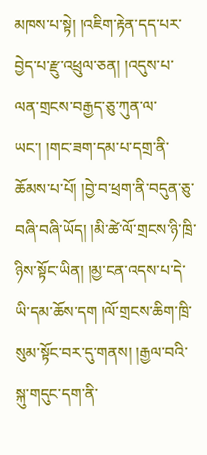མཁས་པ་སྟེ། །འཇིག་རྟེན་དད་པར་བྱེད་པ་རྫུ་འཕྲུལ་ཅན། །འདུས་པ་ལན་གྲངས་བརྒྱད་ཅུ་ཀུན་ལ་ཡང་། །གང་ཟག་དམ་པ་དགྲ་ནི་ཆོམས་པ་པོ། །བྱེ་བ་ཕྲག་ནི་བདུན་ཅུ་བཞི་བཞི་ཡོད། །མི་ཚེ་ལོ་གྲངས་ཉི་ཁྲི་ཉིས་སྟོང་ཡིན། །མྱ་ངན་འདས་པ་དེ་ཡི་དམ་ཆོས་དག །ལོ་གྲངས་ཆིག་ཁྲི་སུམ་སྟོང་བར་དུ་གནས། །རྒྱལ་བའི་སྐུ་གདུང་དག་ནི་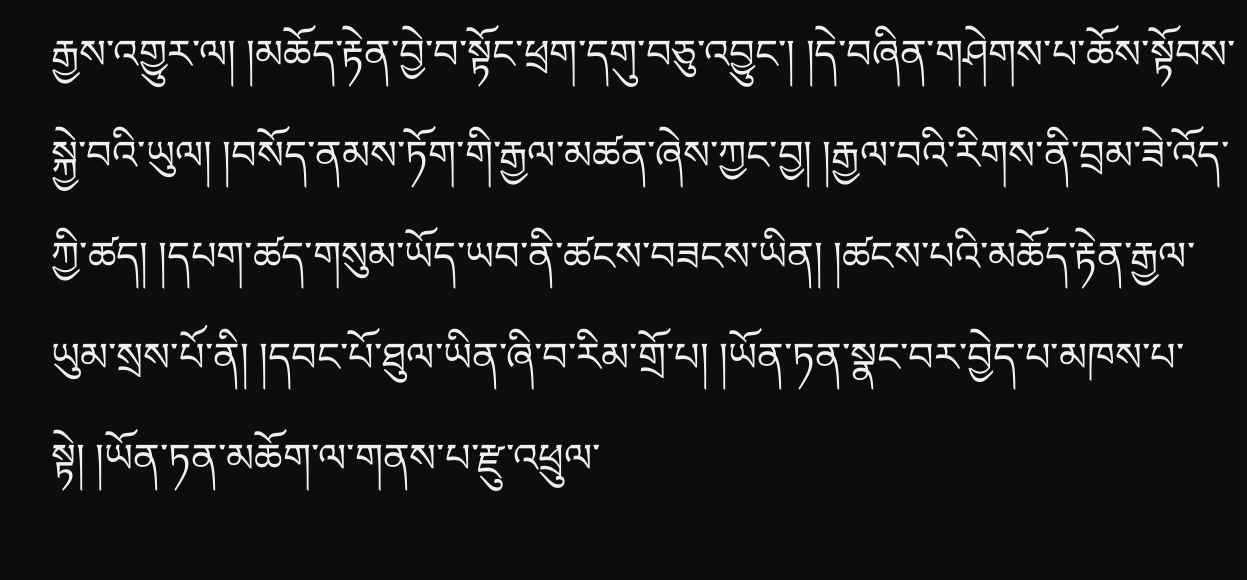རྒྱས་འགྱུར་ལ། །མཆོད་རྟེན་བྱེ་བ་སྟོང་ཕྲག་དགུ་བཅུ་འབྱུང་། །དེ་བཞིན་གཤེགས་པ་ཆོས་སྟོབས་སྐྱེ་བའི་ཡུལ། །བསོད་ནམས་ཏོག་གི་རྒྱལ་མཚན་ཞེས་ཀྱང་བྱ། །རྒྱལ་བའི་རིགས་ནི་བྲམ་ཟེ་འོད་ཀྱི་ཚད། །དཔག་ཚད་གསུམ་ཡོད་ཡབ་ནི་ཚངས་བཟངས་ཡིན། །ཚངས་པའི་མཆོད་རྟེན་རྒྱལ་ཡུམ་སྲས་པོ་ནི། །དབང་པོ་ཐུལ་ཡིན་ཞི་བ་རིམ་གྲོ་པ། །ཡོན་ཏན་སྣང་བར་བྱེད་པ་མཁས་པ་སྟེ། །ཡོན་ཏན་མཆོག་ལ་གནས་པ་རྫུ་འཕྲུལ་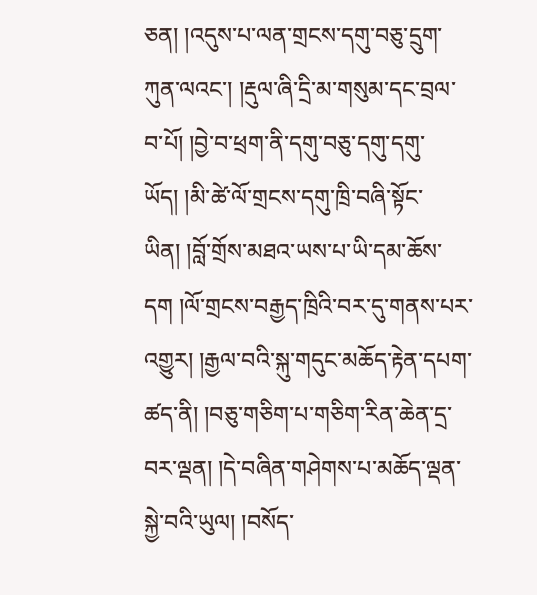ཅན། །འདུས་པ་ལན་གྲངས་དགུ་བཅུ་དྲུག་ཀུན་ལའང་། །རྡུལ་ཞི་དྲི་མ་གསུམ་དང་བྲལ་བ་པོ། །བྱེ་བ་ཕྲག་ནི་དགུ་བཅུ་དགུ་དགུ་ཡོད། །མི་ཚེ་ལོ་གྲངས་དགུ་ཁྲི་བཞི་སྟོང་ཡིན། །བློ་གྲོས་མཐའ་ཡས་པ་ཡི་དམ་ཆོས་དག །ལོ་གྲངས་བརྒྱད་ཁྲིའི་བར་དུ་གནས་པར་འགྱུར། །རྒྱལ་བའི་སྐུ་གདུང་མཆོད་རྟེན་དཔག་ཚད་ནི། །བཅུ་གཅིག་པ་གཅིག་རིན་ཆེན་དྲ་བར་ལྡན། །དེ་བཞིན་གཤེགས་པ་མཆོད་ལྡན་སྐྱེ་བའི་ཡུལ། །བསོད་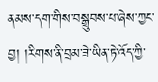ནམས་དག་གིས་བསྒྲུབས་པ་ཞེས་ཀྱང་བྱ། །རིགས་ནི་བྲམ་ཟེ་ཡིན་ཏེ་འོད་ཀྱི་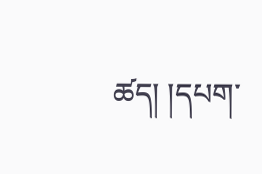ཚད། །དཔག་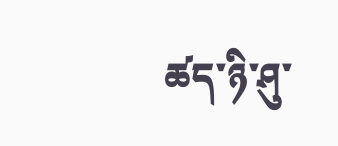ཚད་ཉི་ཤུ་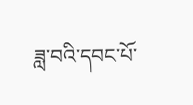ཟླ་བའི་དབང་པོ་